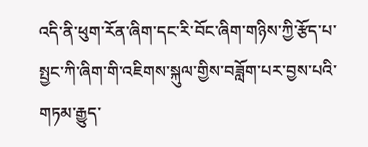འདི་ནི་ཕུག་རོན་ཞིག་དང་རི་བོང་ཞིག་གཉིས་ཀྱི་རྩོད་པ་སྤྱང་ཀི་ཞིག་གི་འཇིགས་སྐུལ་གྱིས་བཟློག་པར་བྱས་པའི་གཏམ་རྒྱུད་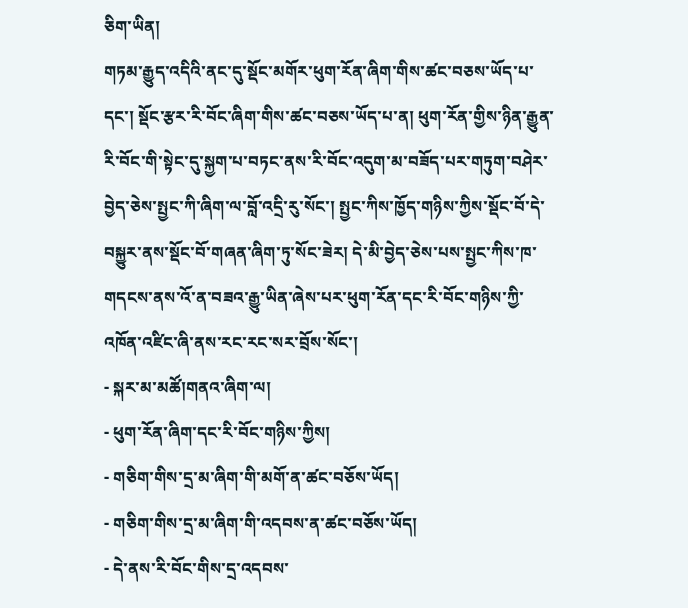ཅིག་ཡིན།
གཏམ་རྒྱུད་འདིའི་ནང་དུ་སྡོང་མགོར་ཕུག་རོན་ཞིག་གིས་ཚང་བཅས་ཡོད་པ་དང་། སྡོང་རྩར་རི་བོང་ཞིག་གིས་ཚང་བཅས་ཡོད་པ་ན། ཕུག་རོན་གྱིས་ཉིན་རྒྱུན་རི་བོང་གི་སྟེང་དུ་སྐྱག་པ་བཏང་ནས་རི་བོང་འདུག་མ་བཟོད་པར་གཏུག་བཤེར་བྱེད་ཅེས་སྤྱང་ཀི་ཞིག་ལ་བློ་འདྲི་རུ་སོང་། སྤྱང་ཀིས་ཁྱོད་གཉིས་ཀྱིས་སྡོང་བོ་དེ་བསྐྱུར་ནས་སྡོང་བོ་གཞན་ཞིག་ཏུ་སོང་ཟེར། དེ་མི་བྱེད་ཅེས་པས་སྤྱང་ཀིས་ཁ་གདངས་ནས་འོ་ན་བཟའ་རྒྱུ་ཡིན་ཞེས་པར་ཕུག་རོན་དང་རི་བོང་གཉིས་ཀྱི་འཁོན་འཛིང་ཞི་ནས་རང་རང་སར་བྲོས་སོང་།
- སྐར་མ་མཚོ།གནའ་ཞིག་ལ།
- ཕུག་རོན་ཞིག་དང་རི་བོང་གཉིས་ཀྱིས།
- གཅིག་གིས་དྲ་མ་ཞིག་གི་མགོ་ན་ཚང་བཅོས་ཡོད།
- གཅིག་གིས་དྲ་མ་ཞིག་གི་འདབས་ན་ཚང་བཅོས་ཡོད།
- དེ་ནས་རི་བོང་གིས་དྲ་འདབས་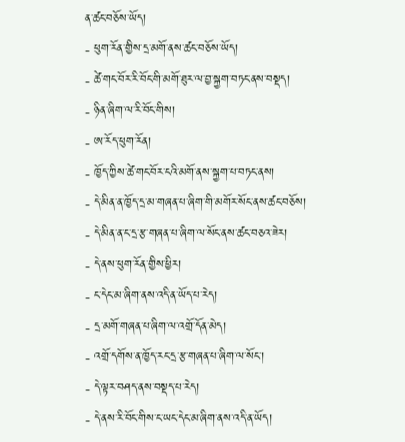ན་ཚང་བཅོས་ཡོད།
- ཕུག་རོན་གྱིས་དྲ་མགོ་ནས་ཚང་བཅོས་ཡོད།
- ཚེ་གང་བོར་རི་བོང་གི་མགོ་ཐུར་ལ་བྱ་སྐྱག་བཏང་ནས་བསྡད།
- ཉིན་ཞིག་ལ་རི་བོང་གིས།
- ཨ་རོད་ཕུག་རོན།
- ཁྱོད་ཀྱིས་ཚེ་གང་བོར་ངའི་མགོ་ནས་སྐྱག་པ་བཏང་ནས།
- དེ་མིན་ན་ཁྱོད་དྲ་མ་གཞན་པ་ཞིག་གི་མགོར་སོང་ནས་ཚང་བཅོས།
- དེ་མིན་ན་ང་དྲ་རྩ་གཞན་པ་ཞིག་ལ་སོང་ནས་ཚང་བཅའ་ཟེར།
- དེ་ནས་ཕུག་རོན་གྱིས་ཕྱིར།
- ང་དེང་མ་ཞིག་ནས་འདི་ན་ཡོད་པ་རེད།
- དྲ་མགོ་གཞན་པ་ཞིག་ལ་འགྲོ་དོན་མེད།
- འགྲོ་དགོས་ན་ཁྱོད་རང་དྲ་རྩ་གཞན་པ་ཞིག་ལ་སོང་།
- དེ་ལྟར་བཤད་ནས་བསྡད་པ་རེད།
- དེ་ནས་རི་བོང་གིས་ང་ཡང་དེང་མ་ཞིག་ནས་འདི་ན་ཡོད།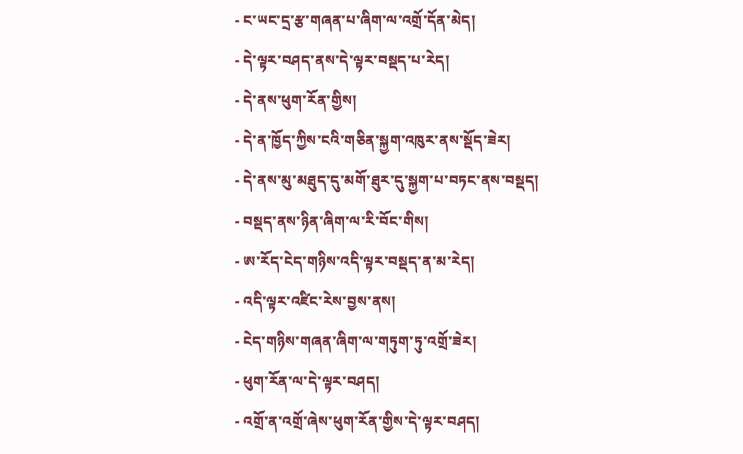- ང་ཡང་དྲ་རྩ་གཞན་པ་ཞིག་ལ་འགྲོ་དོན་མེད།
- དེ་ལྟར་བཤད་ནས་དེ་ལྟར་བསྡད་པ་རེད།
- དེ་ནས་ཕུག་རོན་གྱིས།
- དེ་ན་ཁྱོད་ཀྱིས་ངའི་གཅིན་སྐྱག་འཁུར་ནས་སྡོད་ཟེར།
- དེ་ནས་མུ་མཐུད་དུ་མགོ་ཐུར་དུ་སྐྱག་པ་བཏང་ནས་བསྡད།
- བསྡད་ནས་ཉིན་ཞིག་ལ་རི་བོང་གིས།
- ཨ་རོད་ངེད་གཉིས་འདི་ལྟར་བསྡད་ན་མ་རེད།
- འདི་ལྟར་འཛིང་རེས་བྱས་ནས།
- ངེད་གཉིས་གཞན་ཞིག་ལ་གཏུག་ཏུ་འགྲོ་ཟེར།
- ཕུག་རོན་ལ་དེ་ལྟར་བཤད།
- འགྲོ་ན་འགྲོ་ཞེས་ཕུག་རོན་གྱིས་དེ་ལྟར་བཤད།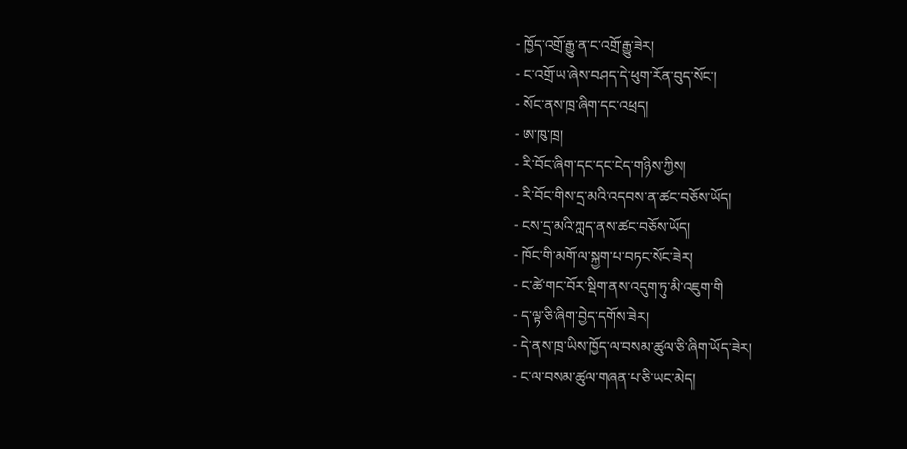- ཁྱོད་འགྲོ་རྒྱུ་ན་ང་འགྲོ་རྒྱུ་ཟེར།
- ང་འགྲོ་ཡ་ཞེས་བཤད་དེ་ཕུག་རོན་བུད་སོང་།
- སོང་ནས་ཁྲ་ཞིག་དང་འཕྲད།
- ཨ་ཁུ་ཁྲ།
- རི་བོང་ཞིག་དང་དང་ངེད་གཉིས་ཀྱིས།
- རི་བོང་གིས་དྲ་མའི་འདབས་ན་ཚང་བཅོས་ཡོད།
- ངས་དྲ་མའི་ཀླད་ནས་ཚང་བཅོས་ཡོད།
- ཁོང་གི་མགོ་ལ་སྐྱག་པ་བཏང་སོང་ཟེར།
- ང་ཚེ་གང་བོར་སྡིག་ནས་འདུག་ཏུ་མི་འཇུག་གི
- ད་ལྟ་ཅི་ཞིག་བྱེད་དགོས་ཟེར།
- དེ་ནས་ཁྲ་ཡིས་ཁྱོད་ལ་བསམ་ཚུལ་ཅི་ཞིག་ཡོད་ཟེར།
- ང་ལ་བསམ་ཚུལ་གཞན་པ་ཅི་ཡང་མེད།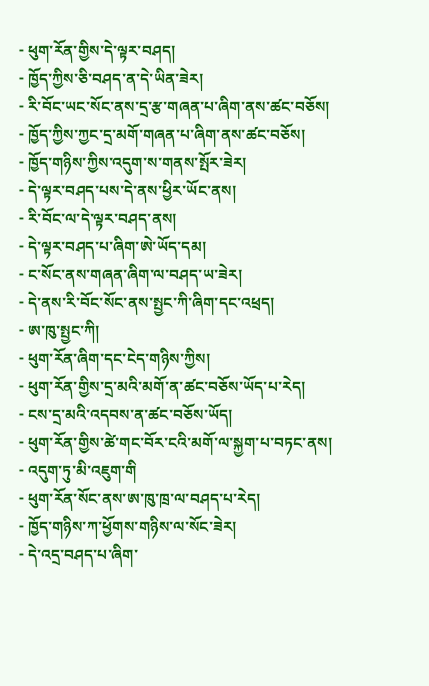- ཕུག་རོན་གྱིས་དེ་ལྟར་བཤད།
- ཁྱོད་ཀྱིས་ཅི་བཤད་ན་དེ་ཡིན་ཟེར།
- རི་བོང་ཡང་སོང་ནས་དྲ་རྩ་གཞན་པ་ཞིག་ནས་ཚང་བཅོས།
- ཁྱོད་ཀྱིས་ཀྱང་དྲ་མགོ་གཞན་པ་ཞིག་ནས་ཚང་བཅོས།
- ཁྱོད་གཉིས་ཀྱིས་འདུག་ས་གནས་སྤོར་ཟེར།
- དེ་ལྟར་བཤད་པས་དེ་ནས་ཕྱིར་ཡོང་ནས།
- རི་བོང་ལ་དེ་ལྟར་བཤད་ནས།
- དེ་ལྟར་བཤད་པ་ཞིག་ཨེ་ཡོད་དམ།
- ང་སོང་ནས་གཞན་ཞིག་ལ་བཤད་ཡ་ཟེར།
- དེ་ནས་རི་བོང་སོང་ནས་སྤྱང་ཀི་ཞིག་དང་འཕྲད།
- ཨ་ཁུ་སྤྱང་ཀི།
- ཕུག་རོན་ཞིག་དང་ངེད་གཉིས་ཀྱིས།
- ཕུག་རོན་གྱིས་དྲ་མའི་མགོ་ན་ཚང་བཅོས་ཡོད་པ་རེད།
- ངས་དྲ་མའི་འདབས་ན་ཚང་བཅོས་ཡོད།
- ཕུག་རོན་གྱིས་ཚེ་གང་བོར་ངའི་མགོ་ལ་སྐྱག་པ་བཏང་ནས།
- འདུག་ཏུ་མི་འཇུག་གི
- ཕུག་རོན་སོང་ནས་ཨ་ཁུ་ཁྲ་ལ་བཤད་པ་རེད།
- ཁྱོད་གཉིས་ཀ་ཕྱོགས་གཉིས་ལ་སོང་ཟེར།
- དེ་འདྲ་བཤད་པ་ཞིག་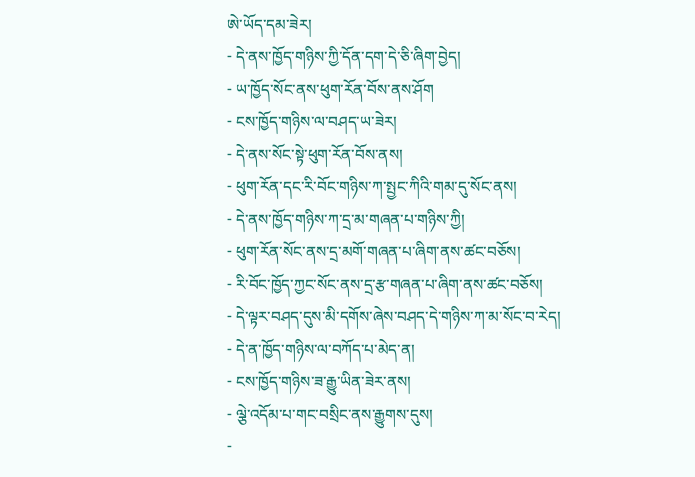ཨེ་ཡོད་དམ་ཟེར།
- དེ་ནས་ཁྱོད་གཉིས་ཀྱི་དོན་དག་དེ་ཅི་ཞིག་བྱེད།
- ཡ་ཁྱོད་སོང་ནས་ཕུག་རོན་བོས་ནས་ཤོག
- ངས་ཁྱོད་གཉིས་ལ་བཤད་ཡ་ཟེར།
- དེ་ནས་སོང་སྟེ་ཕུག་རོན་བོས་ནས།
- ཕུག་རོན་དང་རི་བོང་གཉིས་ཀ་སྤྱང་ཀིའི་གམ་དུ་སོང་ནས།
- དེ་ནས་ཁྱོད་གཉིས་ཀ་དྲ་མ་གཞན་པ་གཉིས་ཀྱི།
- ཕུག་རོན་སོང་ནས་དྲ་མགོ་གཞན་པ་ཞིག་ནས་ཚང་བཅོས།
- རི་བོང་ཁྱོད་ཀྱང་སོང་ནས་དྲ་རྩ་གཞན་པ་ཞིག་ནས་ཚང་བཅོས།
- དེ་ལྟར་བཤད་དུས་མི་དགོས་ཞེས་བཤད་དེ་གཉིས་ཀ་མ་སོང་བ་རེད།
- དེ་ན་ཁྱོད་གཉིས་ལ་བཀོད་པ་མེད་ན།
- ངས་ཁྱོད་གཉིས་ཟ་རྒྱུ་ཡིན་ཟེར་ནས།
- ལྕེ་འདོམ་པ་གང་བསྲིང་ནས་རྒྱུགས་དུས།
-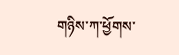གཉིས་ཀ་ཕྱོགས་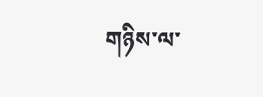གཉིས་ལ་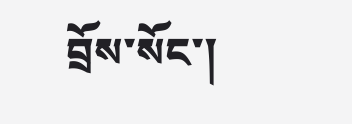བྲོས་སོང་།